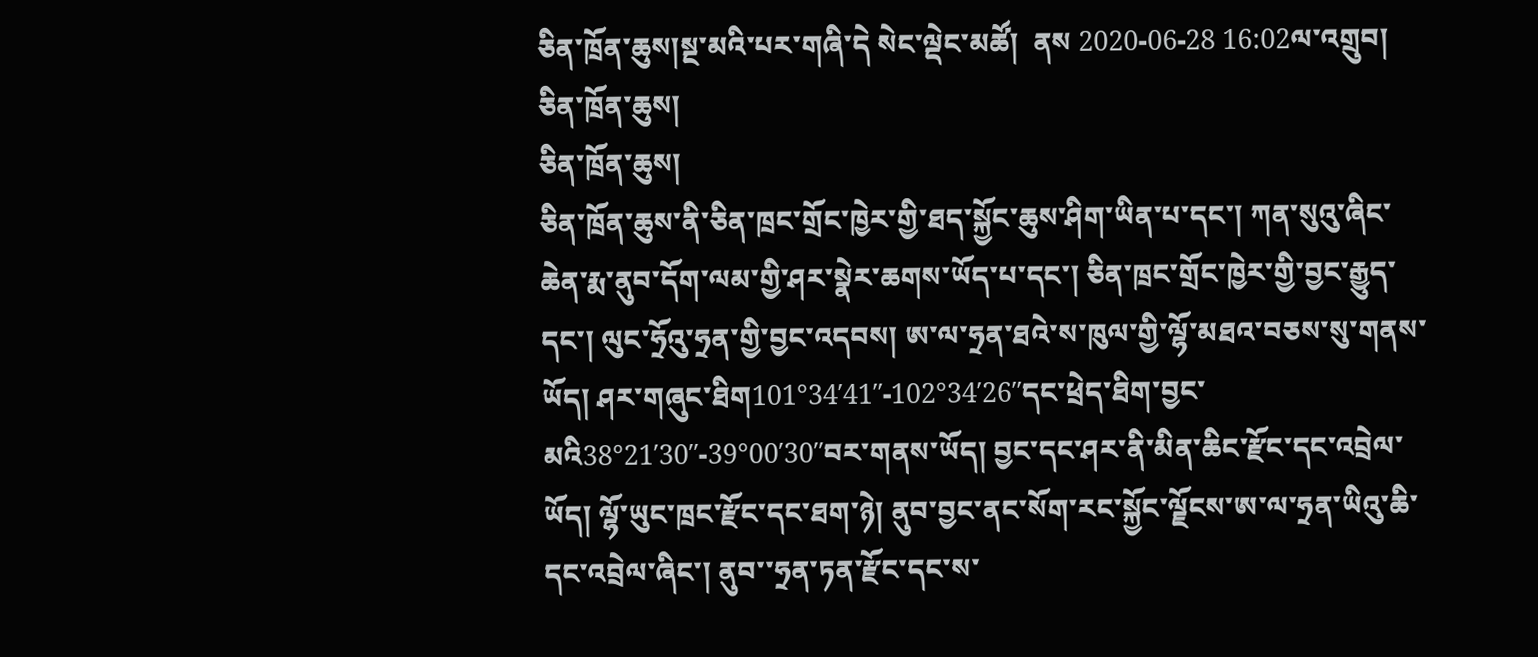ཅིན་ཁྲོན་ཆུས།སྔ་མའི་པར་གཞི་དེ སེང་ལྡེང་མཚོ།  ནས 2020-06-28 16:02ལ་འགྲུབ།
ཅིན་ཁྲོན་ཆུས།
ཅིན་ཁྲོན་ཆུས།
ཅིན་ཁྲོན་ཆུས་ནི་ཅིན་ཁྲང་གྲོང་ཁྱེར་གྱི་ཐད་སྐྱོང་ཆུས་ཤིག་ཡིན་པ་དང་། ཀན་སུའུ་ཞིང་ཆེན་རྨ་ནུབ་དོག་ལམ་གྱི་ཤར་སྣེར་ཆགས་ཡོད་པ་དང་། ཅིན་ཁྲང་གྲོང་ཁྱེར་གྱི་བྱང་རྒྱུད་དང་། ལུང་ཧྲོའུ་ཧྲན་གྱི་བྱང་འདབས། ཨ་ལ་ཧྲན་ཐའེ་ས་ཁུལ་གྱི་ལྷོ་མཐའ་བཅས་སུ་གནས་ཡོད། ཤར་གཞུང་ཐིག101°34′41″-102°34′26″དང་ཕྲེད་ཐིག་བྱང་མའི38°21′30″-39°00′30″བར་གནས་ཡོད། བྱང་དང་ཤར་ནི་མིན་ཆིང་རྫོང་དང་འབྲེལ་ཡོད། ལྷོ་ཡུང་ཁྲང་རྫོང་དང་ཐག་ཉེ། ནུབ་བྱང་ནང་སོག་རང་སྐྱོང་ལྗོངས་ཨ་ལ་ཧྲན་ཡིའུ་ཆི་དང་འབྲེལ་ཞིང་། ནུབ་་ཧྲན་ཏན་རྫོང་དང་ས་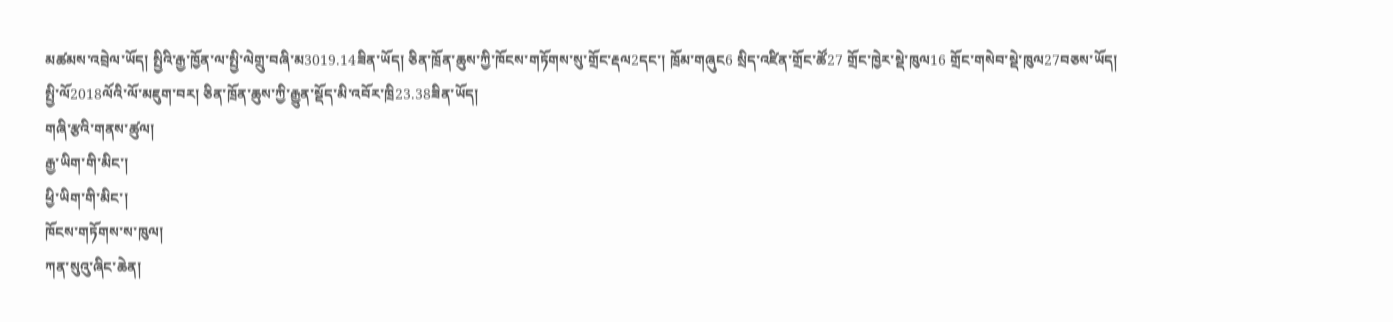མཚམས་འབྲེལ་ཡོད། སྤྱིའི་རྒྱ་ཁྱོན་ལ་སྤྱི་ལེགྲུ་བཞི་མ3019.14ཟིན་ཡོད། ཅིན་ཁྲོན་ཆུས་ཀྱི་ཁོངས་གཏོགས་སུ་གྲོང་རྡལ2དང་། ཁྲོམ་གཞུང6 སྲིད་འཛིན་གྲོང་ཚོ27 གྲོང་ཁྱེར་སྡེ་ཁུལ16 གྲོང་གསེབ་སྡེ་ཁུལ27བཅས་ཡོད། སྤྱི་ལོ2018ལོའི་ལོ་མཇུག་བར། ཅིན་ཁྲོན་ཆུས་ཀྱི་རྒྱུན་སྡོད་མི་འབོར་ཁྲི23.38ཟིན་ཡོད།
གཞི་རྩའི་གནས་ཚུལ།
རྒྱ་ཡིག་གི་མིང་།
ཕྱི་ཡིག་གི་མིང་།
ཁོངས་གཏོགས་ས་ཁུལ།
ཀན་སུའུ་ཞིང་ཆེན།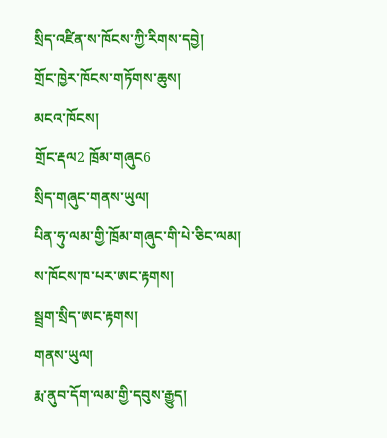སྲིད་འཛིན་ས་ཁོངས་ཀྱི་རིགས་དབྱེ།
གྲོང་ཁྱེར་ཁོངས་གཏོགས་ཆུས།
མངའ་ཁོངས།
གྲོང་རྡལ2 ཁྲོམ་གཞུང6
སྲིད་གཞུང་གནས་ཡུལ།
པིན་ཧུ་ལམ་གྱི་ཁྲོམ་གཞུང་གི་པེ་ཅིང་ལམ།
ས་ཁོངས་ཁ་པར་ཨང་རྟགས།
སྦྲག་སྲིད་ཨང་རྟགས།
གནས་ཡུལ།
རྨ་ནུབ་དོག་ལམ་གྱི་དབུས་རྒྱུད།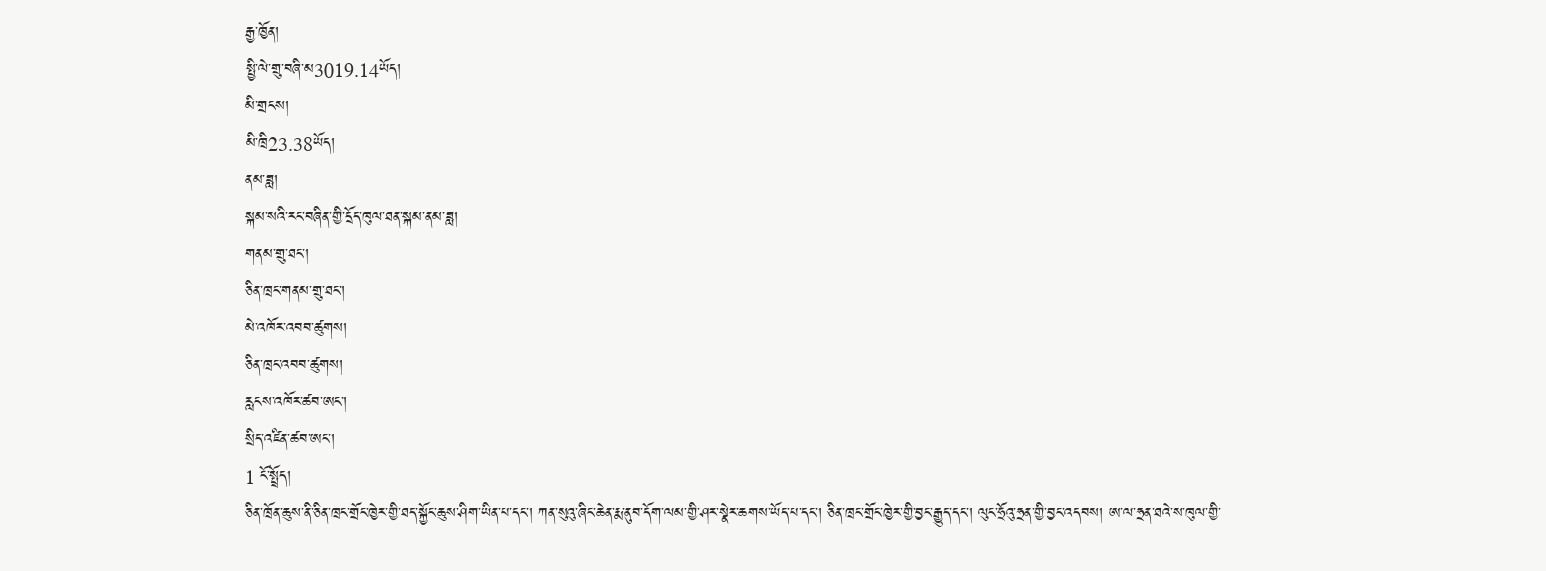རྒྱ་ཁྱོན།
སྤྱི་ལེ་གྲུ་བཞི་མ3019.14ཡོད།
མི་གྲངས།
མི་ཁྲི23.38ཡོད།
ནམ་ཟླ།
སྐམ་སའི་རང་བཞིན་གྱི་དྲོད་ཁུལ་ཐན་སྐམ་ནམ་ཟླ།
གནམ་གྲུ་ཐང་།
ཅིན་ཁྲང་གནམ་གྲུ་ཐང་།
མེ་འཁོར་འབབ་ཚུགས།
ཅིན་ཁྲང་འབབ་ཚུགས།
རླངས་འཁོར་ཚབ་ཨང་།
སྲིད་འཛིན་ཚབ་ཨང་།
1 ངོ་སྤྲོད།
ཅིན་ཁྲོན་ཆུས་ནི་ཅིན་ཁྲང་གྲོང་ཁྱེར་གྱི་ཐད་སྐྱོང་ཆུས་ཤིག་ཡིན་པ་དང་། ཀན་སུའུ་ཞིང་ཆེན་རྨ་ནུབ་དོག་ལམ་གྱི་ཤར་སྣེར་ཆགས་ཡོད་པ་དང་། ཅིན་ཁྲང་གྲོང་ཁྱེར་གྱི་བྱང་རྒྱུད་དང་། ལུང་ཧྲོའུ་ཧྲན་གྱི་བྱང་འདབས། ཨ་ལ་ཧྲན་ཐའེ་ས་ཁུལ་གྱི་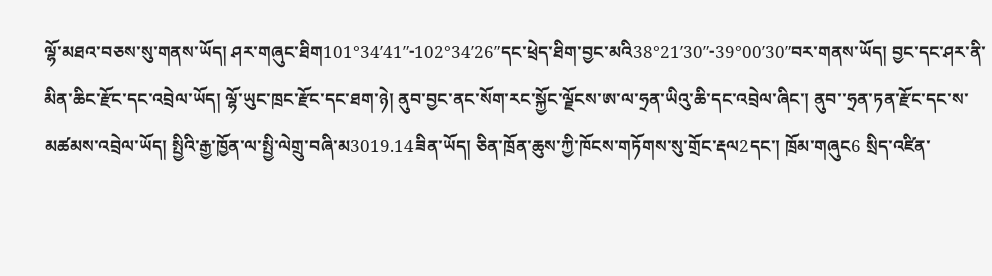ལྷོ་མཐའ་བཅས་སུ་གནས་ཡོད། ཤར་གཞུང་ཐིག101°34′41″-102°34′26″དང་ཕྲེད་ཐིག་བྱང་མའི38°21′30″-39°00′30″བར་གནས་ཡོད། བྱང་དང་ཤར་ནི་མིན་ཆིང་རྫོང་དང་འབྲེལ་ཡོད། ལྷོ་ཡུང་ཁྲང་རྫོང་དང་ཐག་ཉེ། ནུབ་བྱང་ནང་སོག་རང་སྐྱོང་ལྗོངས་ཨ་ལ་ཧྲན་ཡིའུ་ཆི་དང་འབྲེལ་ཞིང་། ནུབ་་ཧྲན་ཏན་རྫོང་དང་ས་མཚམས་འབྲེལ་ཡོད། སྤྱིའི་རྒྱ་ཁྱོན་ལ་སྤྱི་ལེགྲུ་བཞི་མ3019.14ཟིན་ཡོད། ཅིན་ཁྲོན་ཆུས་ཀྱི་ཁོངས་གཏོགས་སུ་གྲོང་རྡལ2དང་། ཁྲོམ་གཞུང6 སྲིད་འཛིན་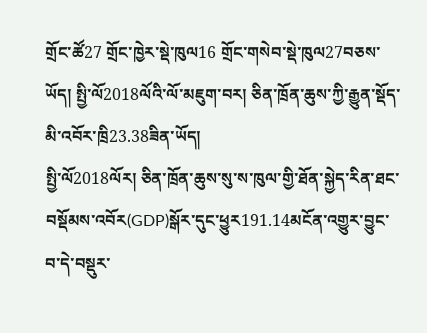གྲོང་ཚོ27 གྲོང་ཁྱེར་སྡེ་ཁུལ16 གྲོང་གསེབ་སྡེ་ཁུལ27བཅས་ཡོད། སྤྱི་ལོ2018ལོའི་ལོ་མཇུག་བར། ཅིན་ཁྲོན་ཆུས་ཀྱི་རྒྱུན་སྡོད་མི་འབོར་ཁྲི23.38ཟིན་ཡོད།
སྤྱི་ལོ2018ལོར། ཅིན་ཁྲོན་ཆུས་སུ་ས་ཁུལ་གྱི་ཐོན་སྐྱེད་རིན་ཐང་བསྡོམས་འབོར(GDP)སྒོར་དུང་ཕྱུར191.14མངོན་འགྱུར་བྱུང་བ་དེ་བསྡུར་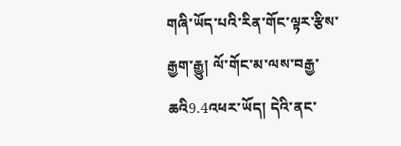གཞི་ཡོད་པའི་རིན་གོང་ལྟར་རྩིས་རྒྱག་རྒྱུ། ལོ་གོང་མ་ལས་བརྒྱ་ཆའི9.4འཕར་ཡོད། དེའི་ནང་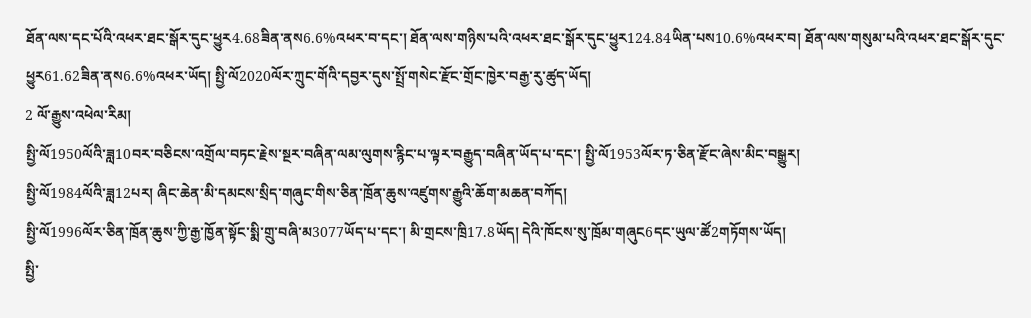ཐོན་ལས་དང་པོའི་འཕར་ཐང་སྒོར་དུང་ཕྱུར4.68ཟིན་ནས6.6%འཕར་བ་དང་། ཐོན་ལས་གཉིས་པའི་འཕར་ཐང་སྒོར་དུང་ཕྱུར124.84ཡིན་པས10.6%འཕར་བ། ཐོན་ལས་གསུམ་པའི་འཕར་ཐང་སྒོར་དུང་ཕྱུར61.62ཟིན་ནས6.6%འཕར་ཡོད། སྤྱི་ལོ2020ལོར་ཀྲུང་གོའི་དབྱར་དུས་སྤྲོ་གསེང་རྫོང་གྲོང་ཁྱེར་བརྒྱ་རུ་ཚུད་ཡོད།
2 ལོ་རྒྱུས་འཕེལ་རིམ།
སྤྱི་ལོ1950ལོའི་ཟླ10བར་བཅིངས་འགྲོལ་བཏང་རྗེས་སྔར་བཞིན་ལམ་ལུགས་རྙིང་པ་ལྟར་བརྒྱུད་བཞིན་ཡོད་པ་དང་། སྤྱི་ལོ1953ལོར་ཏ་ཅིན་རྫོང་ཞེས་མིང་བསྒྱུར།
སྤྱི་ལོ1984ལོའི་ཟླ12པར། ཞིང་ཆེན་མི་དམངས་སྲིད་གཞུང་གིས་ཅིན་ཁྲོན་ཆུས་འཛུགས་རྒྱུའི་ཆོག་མཆན་བཀོད།
སྤྱི་ལོ1996ལོར་ཅིན་ཁྲོན་ཆུས་ཀྱི་རྒྱ་ཁྱོན་སྟོང་སྨི་གྲུ་བཞི་མ3077ཡོད་པ་དང་། མི་གྲངས་ཁྲི17.8ཡོད། དེའི་ཁོངས་སུ་ཁྲོམ་གཞུང6དང་ཡུལ་ཚོ2གཏོགས་ཡོད།
སྤྱི་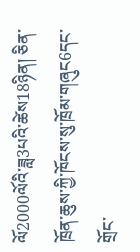ལོ2000ལོའི་ཟླ3པའི་ཚེས18ཉིན། ཅིན་ཁྲོན་ཆུས་ཀྱི་ཁོངས་སུ་ཁྲོམ་གཞུང6དང་གྲོང་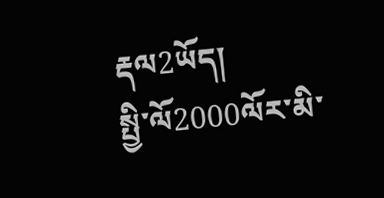རྡལ2ཡོད།
སྤྱི་ལོ2000ལོར་མི་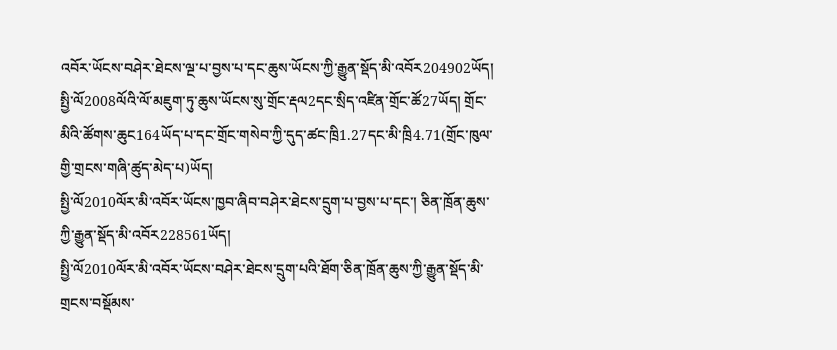འབོར་ཡོངས་བཤེར་ཐེངས་ལྔ་པ་བྱས་པ་དང་ཆུས་ཡོངས་ཀྱི་རྒྱུན་སྡོད་མི་འབོར204902ཡོད།
སྤྱི་ལོ2008ལོའི་ལོ་མཇུག་ཏུ་ཆུས་ཡོངས་སུ་གྲོང་རྡལ2དང་སྲིད་འཛིན་གྲོང་ཚོ27ཡོད། གྲོང་མིའི་ཚོགས་ཆུང164ཡོད་པ་དང་གྲོང་གསེབ་ཀྱི་དུད་ཚང་ཁྲི1.27དང་མི་ཁྲི4.71(གྲོང་ཁུལ་གྱི་གྲངས་གཞི་ཚུད་མེད་པ)ཡོད།
སྤྱི་ལོ2010ལོར་མི་འབོར་ཡོངས་ཁྱབ་ཞིབ་བཤེར་ཐེངས་དྲུག་པ་བྱས་པ་དང་། ཅིན་ཁྲོན་ཆུས་ཀྱི་རྒྱུན་སྡོད་མི་འབོར228561ཡོད།
སྤྱི་ལོ2010ལོར་མི་འབོར་ཡོངས་བཤེར་ཐེངས་དྲུག་པའི་ཐོག་ཅིན་ཁྲོན་ཆུས་ཀྱི་རྒྱུན་སྡོད་མི་གྲངས་བསྡོམས་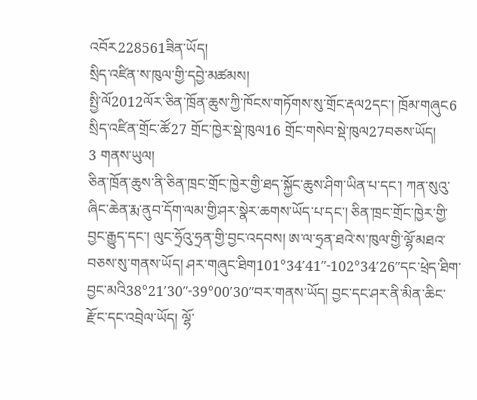འབོར228561ཟིན་ཡོད།
སྲིད་འཛིན་ས་ཁུལ་གྱི་དབྱེ་མཚམས།
སྤྱི་ལོ2012ལོར་ཅིན་ཁྲོན་ཆུས་ཀྱི་ཁོངས་གཏོགས་སུ་གྲོང་རྡལ2དང་། ཁྲོམ་གཞུང6 སྲིད་འཛིན་གྲོང་ཚོ27 གྲོང་ཁྱེར་སྡེ་ཁུལ16 གྲོང་གསེབ་སྡེ་ཁུལ27བཅས་ཡོད།
3 གནས་ཡུལ།
ཅིན་ཁྲོན་ཆུས་ནི་ཅིན་ཁྲང་གྲོང་ཁྱེར་གྱི་ཐད་སྐྱོང་ཆུས་ཤིག་ཡིན་པ་དང་། ཀན་སུའུ་ཞིང་ཆེན་རྨ་ནུབ་དོག་ལམ་གྱི་ཤར་སྣེར་ཆགས་ཡོད་པ་དང་། ཅིན་ཁྲང་གྲོང་ཁྱེར་གྱི་བྱང་རྒྱུད་དང་། ལུང་ཧྲོའུ་ཧྲན་གྱི་བྱང་འདབས། ཨ་ལ་ཧྲན་ཐའེ་ས་ཁུལ་གྱི་ལྷོ་མཐའ་བཅས་སུ་གནས་ཡོད། ཤར་གཞུང་ཐིག101°34′41″-102°34′26″དང་ཕྲེད་ཐིག་བྱང་མའི38°21′30″-39°00′30″བར་གནས་ཡོད། བྱང་དང་ཤར་ནི་མིན་ཆིང་རྫོང་དང་འབྲེལ་ཡོད། ལྷོ་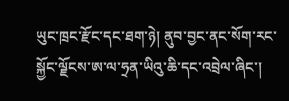ཡུང་ཁྲང་རྫོང་དང་ཐག་ཉེ། ནུབ་བྱང་ནང་སོག་རང་སྐྱོང་ལྗོངས་ཨ་ལ་ཧྲན་ཡིའུ་ཆི་དང་འབྲེལ་ཞིང་།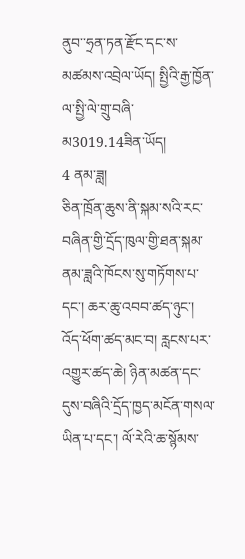ནུབ་་ཧྲན་ཏན་རྫོང་དང་ས་མཚམས་འབྲེལ་ཡོད། སྤྱིའི་རྒྱ་ཁྱོན་ལ་སྤྱི་ལེ་གྲུ་བཞི་མ3019.14ཟིན་ཡོད།
4 ནམ་ཟླ།
ཅིན་ཁྲོན་ཆུས་ནི་སྐམ་སའི་རང་བཞིན་གྱི་དྲོད་ཁུལ་གྱི་ཐན་སྐམ་ནམ་ཟླའི་ཁོངས་སུ་གཏོགས་པ་དང་། ཆར་ཆུ་འབབ་ཚད་ཉུང་། འོད་ཕོག་ཚད་མང་བ། རླངས་པར་འགྱུར་ཚད་ཆེ། ཉིན་མཚན་དང་དུས་བཞིའི་དྲོད་ཁྱད་མངོན་གསལ་ཡིན་པ་དང་། ལོ་རེའི་ཆ་སྙོམས་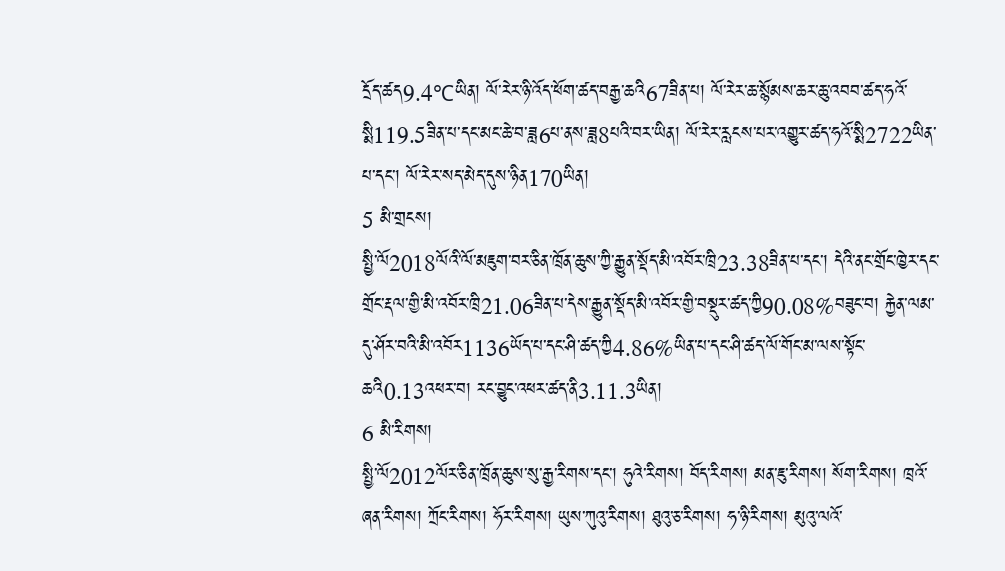དྲོད་ཚད9.4℃ཡིན། ལོ་རེར་ཉི་འོད་ཕོག་ཚད་བརྒྱ་ཆའི67ཟིན་པ། ལོ་རེར་ཆ་སྙོམས་ཆར་ཆུ་འབབ་ཚད་ཧའོ་སྨི119.5ཟིན་པ་དང་མང་ཆེ་བ་ཟླ6པ་ནས་ཟླ8པའི་བར་ཡིན། ལོ་རེར་རླངས་པར་འགྱུར་ཚད་ཧའོ་སྨི2722ཡིན་པ་དང་། ལོ་རེར་སད་མེད་དུས་ཉིན170ཡིན།
5 མི་གྲངས།
སྤྱི་ལོ2018ལོའི་ལོ་མཇུག་བར་ཅིན་ཁྲོན་ཆུས་ཀྱི་རྒྱུན་སྡོད་མི་འབོར་ཁྲི23.38ཟིན་པ་དང་། དེའི་ནང་གྲོང་ཁྱེར་དང་གྲོང་རྡལ་གྱི་མི་འབོར་ཁྲི21.06ཟིན་པ་དེས་རྒྱུན་སྡོད་མི་འབོར་གྱི་བསྡུར་ཚད་ཀྱི90.08%བཟུང་བ། རྐྱེན་ལམ་དུ་ཤོར་བའི་མི་འབོར1136ཡོད་པ་དང་ཤི་ཚད་ཀྱི4.86%ཡིན་པ་དང་ཤི་ཚད་ལོ་གོང་མ་ལས་སྟོང་ཆའི0.13འཕར་བ། རང་བྱུང་འཕར་ཚད་ནི3.11.3ཡིན།
6 མི་རིགས།
སྤྱི་ལོ2012ལོར་ཅིན་ཁྲོན་ཆུས་སུ་རྒྱ་རིགས་དང་། ཧུའེ་རིགས། བོད་རིགས། མན་ཇུ་རིགས། སོག་རིགས། ཁྲའོ་ཞན་རིགས། ཀྲོང་རིགས། ཧོར་རིགས། ཡུས་ཀུའུ་རིགས། ཐུའུ་ཅ་རིགས། ཧ་ཉི་རིགས། མུའུ་ལའོ་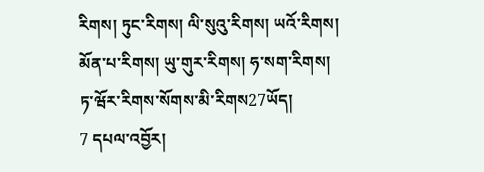རིགས། ཏུང་རིགས། ལི་སུའུ་རིགས། ཡའོ་རིགས། མོན་པ་རིགས། ཡུ་གུར་རིགས། ཧ་སག་རིགས། ཏ་ཝོར་རིགས་སོགས་མི་རིགས27ཡོད།
7 དཔལ་འབྱོར།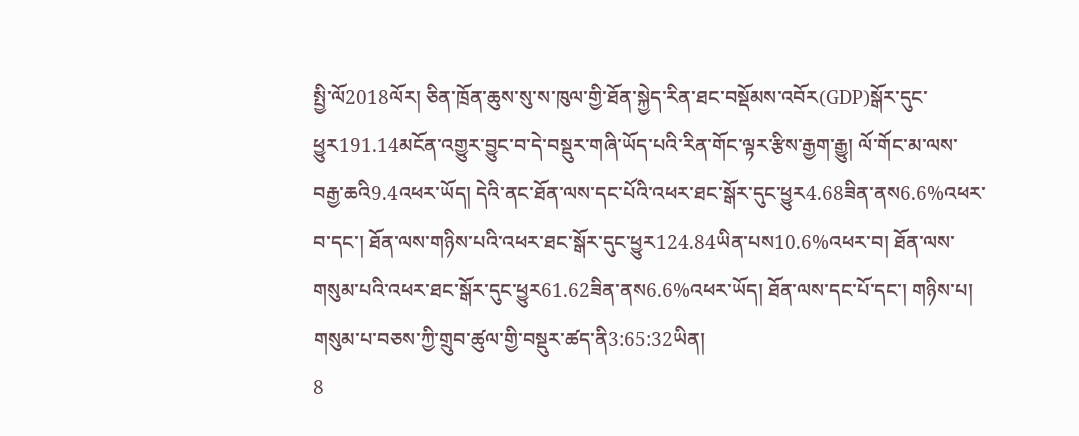སྤྱི་ལོ2018ལོར། ཅིན་ཁྲོན་ཆུས་སུ་ས་ཁུལ་གྱི་ཐོན་སྐྱེད་རིན་ཐང་བསྡོམས་འབོར(GDP)སྒོར་དུང་ཕྱུར191.14མངོན་འགྱུར་བྱུང་བ་དེ་བསྡུར་གཞི་ཡོད་པའི་རིན་གོང་ལྟར་རྩིས་རྒྱག་རྒྱུ། ལོ་གོང་མ་ལས་བརྒྱ་ཆའི9.4འཕར་ཡོད། དེའི་ནང་ཐོན་ལས་དང་པོའི་འཕར་ཐང་སྒོར་དུང་ཕྱུར4.68ཟིན་ནས6.6%འཕར་བ་དང་། ཐོན་ལས་གཉིས་པའི་འཕར་ཐང་སྒོར་དུང་ཕྱུར124.84ཡིན་པས10.6%འཕར་བ། ཐོན་ལས་གསུམ་པའི་འཕར་ཐང་སྒོར་དུང་ཕྱུར61.62ཟིན་ནས6.6%འཕར་ཡོད། ཐོན་ལས་དང་པོ་དང་། གཉིས་པ། གསུམ་པ་བཅས་ཀྱི་གྲུབ་ཚུལ་གྱི་བསྡུར་ཚད་ནི3:65:32ཡིན།
8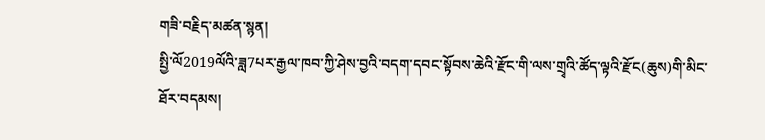གཟི་བརྗིད་མཚན་སྙན།
སྤྱི་ལོ2019ལོའི་ཟླ7པར་རྒྱལ་ཁབ་ཀྱི་ཤེས་བྱའི་བདག་དབང་སྟོབས་ཆེའི་རྫོང་གི་ལས་གྲྭའི་ཚོད་ལྟའི་རྫོང(ཆུས)གི་མིང་ཐོར་བདམས།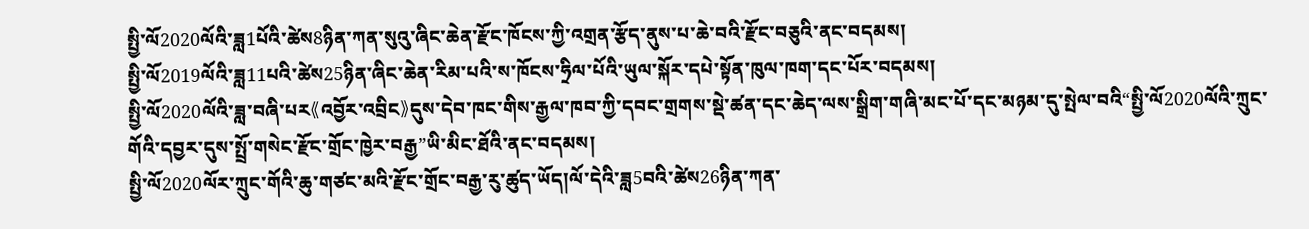སྤྱི་ལོ2020ལོའི་ཟླ1པོའི་ཚེས8ཉིན་ཀན་སུའུ་ཞིང་ཆེན་རྫོང་ཁོངས་ཀྱི་འགྲན་རྩོད་ནུས་པ་ཆེ་བའི་རྫོང་བཅུའི་ནང་བདམས།
སྤྱི་ལོ2019ལོའི་ཟླ11པའི་ཚེས25ཉིན་ཞིང་ཆེན་རིམ་པའི་ས་ཁོངས་ཧྲིལ་པོའི་ཡུལ་སྐོར་དཔེ་སྟོན་ཁུལ་ཁག་དང་པོར་བདམས།
སྤྱི་ལོ2020ལོའི་ཟླ་བཞི་པར《འབྱོར་འབྲིང》དུས་དེབ་ཁང་གིས་རྒྱལ་ཁབ་ཀྱི་དབང་གྲགས་སྡེ་ཚན་དང་ཆེད་ལས་སྒྲིག་གཞི་མང་པོ་དང་མཉམ་དུ་སྤེལ་བའི“སྤྱི་ལོ2020ལོའི་ཀྲུང་གོའི་དབྱར་དུས་སྤྲོ་གསེང་རྫོང་གྲོང་ཁྱེར་བརྒྱ”ཡི་མིང་ཐོའི་ནང་བདམས།
སྤྱི་ལོ2020ལོར་ཀྲུང་གོའི་ཆུ་གཙང་མའི་རྫོང་གྲོང་བརྒྱ་རུ་ཚུད་ཡོད།ལོ་དེའི་ཟླ5བའི་ཚེས26ཉིན་ཀན་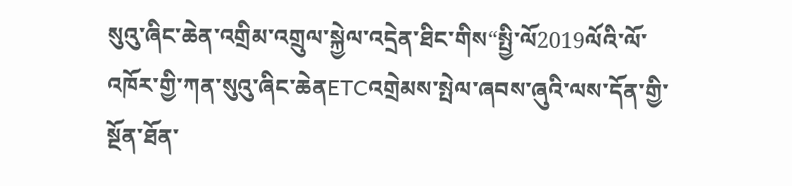སུའུ་ཞིང་ཆེན་འགྲིམ་འགྲུལ་སྐྱེལ་འདྲེན་ཐིང་གིས“སྤྱི་ལོ2019ལོའི་ལོ་འཁོར་གྱི་ཀན་སུའུ་ཞིང་ཆེནETCའགྲེམས་སྤེལ་ཞབས་ཞུའི་ལས་དོན་གྱི་སྔོན་ཐོན་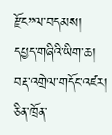རྫོང”ལ་བདམས།
དཔྱད་གཞིའི་ཡིག་ཆ།
བརྡ་འགྲེལ་གདོང་འཛར།
ཅིན་ཁྲོན་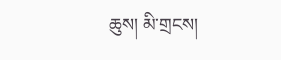ཆུས། མི་གྲངས།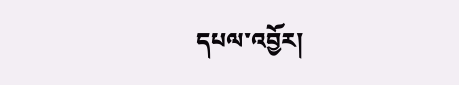དཔལ་འབྱོར།